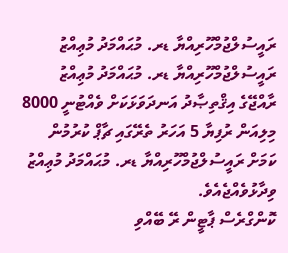ރައީސުލްޖުމްހޫރިއްޔާ ޑރ. މުޙައްމަދު މުޢިއްޒު
ރައީސުލްޖުމްހޫރިއްޔާ ޑރ. މުޙައްމަދު މުޢިއްޒު
ރާއްޖޭގެ އިޤްތިޞާދު އަނދަވަޅަކަށް ވެއްޓުނީ 8000 މިލިއަން ރުފިޔާ 5 އަހަރު ތެރޭގައި ޗާޕް ކުރުމުން ކަމަށް ރައީސުލްޖުމްހޫރިއްޔާ ޑރ. މުޙައްމަދު މުޢިއްޒު ވިދާޅުވެއްޖެއެވެ.
ކޮންގްރެސް ޕާޓީން ރޭ ބޭއްވި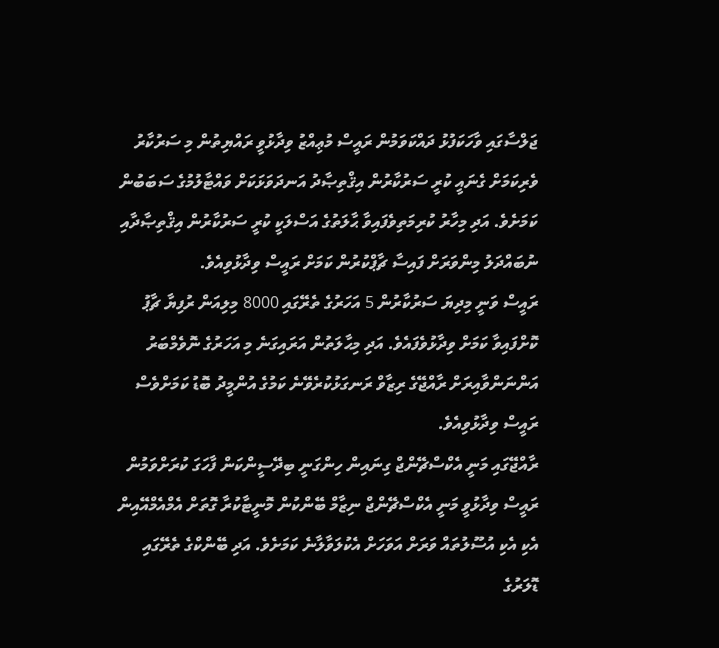ޖަލްސާގައި ވާހަކަފުޅު ދައްކަވަމުން ރައީސް މުޢިއްޒު ވިދާޅުވީ ރައްޔިތުން މި ސަރުކާރު ވެރިކަމަށް ގެނައީ ކުރީ ސަރުކާރުން އިޤްތިޞާދު އަނދަވަޅަކަށް ވައްޓާލުމުގެ ސަބަބުން ކަމަށެވެ. އަދި މިހާރު ކުރިމަތިވެފައިވާ ޙާލަތުގެ އަސްލަކީ ކުރީ ސަރުކާރުން އިޤްތިޞާދާއި ނުބައްދަލު މިންވަރަށް ފައިސާ ޗާޕްކުރުން ކަމަށް ރައީސް ވިދާޅުވިއެވެ.
ރައީސް ވަނީ މިދިޔަ ސަރުކާރުން 5 އަހަރުގެ ތެރޭގައި 8000 މިލިއަން ރުފިޔާ ޗާޕު ކޮށްފައިވާ ކަމަށް ވިދާޅުވެފައެވެ. އަދި މިޙާލަތުން އަރައިގަނެ މި އަހަރުގެ ނޮވެމްބަރު އަންނަންވާއިރަށް ރާއްޖޭގެ ރިޒާވް ރަނގަޅުކުރެވޭނެ ކަމުގެ އުންމީދު ބޮޑު ކަމަށްވެސް ރައީސް ވިދާޅުވިއެވެ.
ރާއްޖޭގައި މަނީ އެކްސްޗޭންޖް ގިނައިން ހިންގަނީ ބިދޭސީންކަން ފާހަގަ ކުރަށްވަމުން ރައީސް ވިދާޅުވީ މަނީ އެކްސްޗޭންޖް ނިޒާމް ބޭންކުން މޮނީޓާކުރާ ގޮތަށް އެމްއެމްއޭއިން އެކި އެކި އުސޫލުތައް ވަރަށް އަވަހަށް އެކުލަވާލާނެ ކަމަށެވެ. އަދި ބޭންކްގެ ތެރޭގައި ޑޮލަރުގެ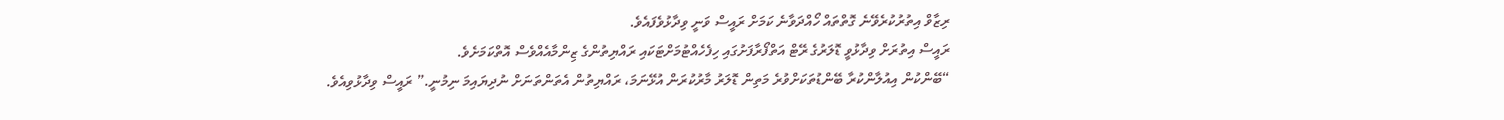ރިޒާވް އިތުރުކުރެވޭނެ ގޮތްތައް ހޯއްދަވާނެ ކަމަށް ރައީސް ވަނީ ވިދާޅުވެފައެވެ.
ރައީސް އިތުރަށް ވިދާޅުވީ ޑޮލަރުގެ ރޭޓް އަތްފޯރާފަށުގައި ހިފެހެއްޓުމަށްޓަކައި ރައްޔިތުންގެ ޒިންމާއެއްވެސް އޮތްކަމަށެވެ.
“ބޭންކުން އިއުލާންކުރާ ބޭންޑުތަކަށްވުރެ މަތިން ޑޮލަރު މާރުކުރަން އުޅޭނަމަ، ރައްޔިތުން އެތަންތަނަށް ނުދިޔައިމަ ނިމުނީ.” ރައީސް ވިދާޅުވިއެވެ.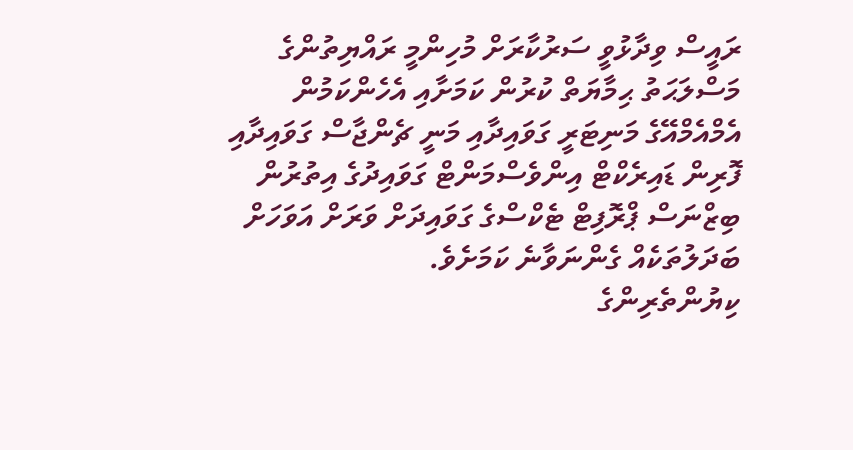ރައީސް ވިދާޅުވީ ސަރުކާރަށް މުހިންމީ ރައްޔިތުންގެ މަސްލަޙަތު ޙިމާޔަތް ކުރުން ކަމަށާއި އެހެންކަމުން އެމްއެމްއޭގެ މަނިޓަރީ ގަވައިދާއި މަނީ ޗެންޖާސް ގަވައިދާއި ފޮރިން ޑައިރެކްޓް އިންވެސްމަންޓް ގަވައިދުގެ އިތުރުން ބިޒްނަސް ޕްރޮފިޓް ޓެކްސްގެ ގަވައިދަށް ވަރަށް އަވަހަށް ބަދަލުތަކެއް ގެންނަވާނެ ކަމަށެވެ.
ކިޔުންތެރިންގެ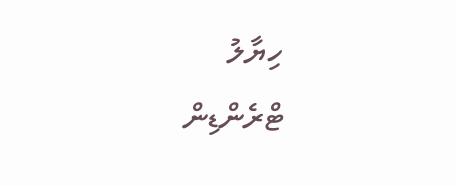ހިޔާލު
ޓްރެންޑިން